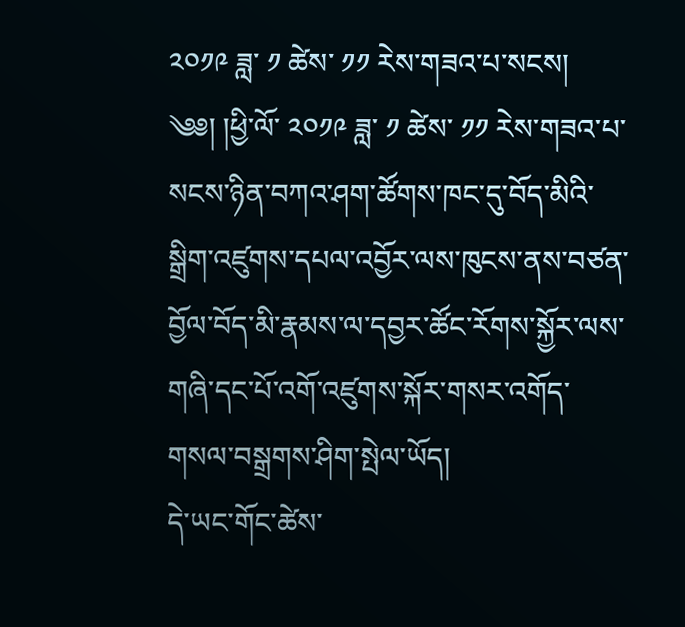༢༠༡༩ ཟླ་ ༡ ཚེས་ ༡༡ རེས་གཟའ་པ་སངས།
༄༅། །ཕྱི་ལོ་ ༢༠༡༩ ཟླ་ ༡ ཚེས་ ༡༡ རེས་གཟའ་པ་སངས་ཉིན་བཀའ་ཤག་ཚོགས་ཁང་དུ་བོད་མིའི་སྒྲིག་འཛུགས་དཔལ་འབྱོར་ལས་ཁུངས་ནས་བཙན་བྱོལ་བོད་མི་རྣམས་ལ་དབྱར་ཚོང་རོགས་སྐྱོར་ལས་གཞི་དང་པོ་འགོ་འཛུགས་སྐོར་གསར་འགོད་གསལ་བསྒྲགས་ཤིག་སྤེལ་ཡོད།
དེ་ཡང་གོང་ཚེས་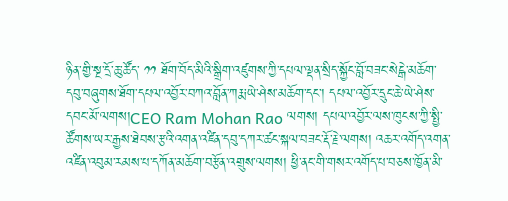ཉིན་གྱི་སྔ་དྲོ་ཆུ་ཚོད་ ༡༡ ཐོག་བོད་མིའི་སྒྲིག་འཛུགས་ཀྱི་དཔལ་ལྡན་སྲིད་སྐྱོང་བློ་བཟང་སེངྒེ་མཆོག་དབུ་བཞུགས་ཐོག་དཔལ་འབྱོར་བཀའ་བློན་ཀརྨ་ཡེ་ཤེས་མཆོག་དང་། དཔལ་འབྱོར་དྲུང་ཆེ་ཡེ་ཤེས་དབང་མོ་ལགས།CEO Ram Mohan Rao ལགས། དཔལ་འབྱོར་ལས་ཁུངས་ཀྱི་སྤྱི་ཚོགས་ཡར་རྒྱས་ཐེབས་རྩའི་འགན་འཛིན་དབུ་དཀར་ཚང་སྐལ་བཟང་རྡོ་རྗེ་ལགས། འཆར་འགོད་འགན་འཛིན་འབུམ་རམས་པ་དཀོན་མཆོག་བརྩོན་འགྲུས་ལགས། ཕྱི་ནང་གི་གསར་འགོད་པ་བཅས་ཁྱོན་མི་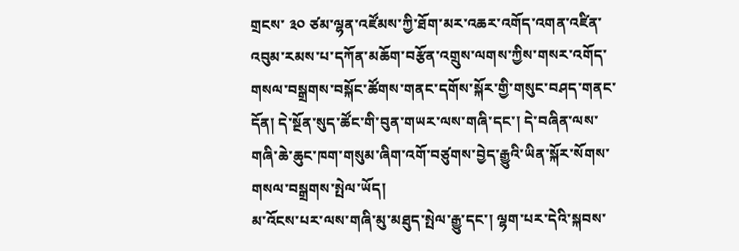གྲངས་ ༣༠ ཙམ་ལྷན་འཛོམས་ཀྱི་ཐོག་མར་འཆར་འགོད་འགན་འཛིན་འབུམ་རམས་པ་དཀོན་མཆོག་བརྩོན་འགྲུས་ལགས་ཀྱིས་གསར་འགོད་གསལ་བསྒྲགས་བསྐོང་ཚོགས་གནང་དགོས་སྐོར་གྱི་གསུང་བཤད་གནང་དོན། དེ་སྔོན་སུད་ཚོང་གི་བུན་གཡར་ལས་གཞི་དང་། དེ་བཞིན་ལས་གཞི་ཆེ་ཆུང་ཁག་གསུམ་ཞིག་འགོ་བཙུགས་བྱེད་རྒྱུའི་ཡིན་སྐོར་སོགས་གསལ་བསྒྲགས་སྤེལ་ཡོད།
མ་འོངས་པར་ལས་གཞི་མུ་མཐུད་སྤེལ་རྒྱུ་དང་། ལྷག་པར་དེའི་སྐབས་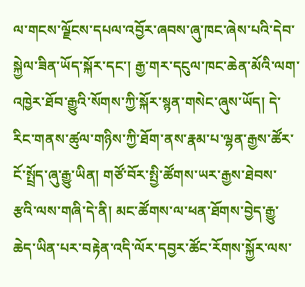ལ་གངས་ལྗོངས་དཔལ་འབྱོར་ཞབས་ཞུ་ཁང་ཞེས་པའི་དེབ་སྐྱེལ་ཟིན་ཡོད་སྐོར་དང་། རྒྱ་གར་དངུལ་ཁང་ཆེན་མོའི་ལག་འཁྱེར་ཐོབ་རྒྱུའི་སོགས་ཀྱི་སྐོར་སྙན་གསེང་ཞུས་ཡོད། དེ་རིང་གནས་ཚུལ་གཉིས་ཀྱི་ཐོག་ནས་རྣམ་པ་ལྷན་རྒྱས་ཚོར་ངོ་སྤྲོད་ཞུ་རྒྱུ་ཡིན། གཙོ་བོར་སྤྱི་ཚོགས་ཡར་རྒྱས་ཐེབས་རྩའི་ལས་གཞི་དེ་ནི། མང་ཚོགས་ལ་ཕན་ཐོགས་བྱེད་རྒྱུ་ཆེད་ཡིན་པར་བརྟེན་འདི་ལོར་དབྱར་ཚོང་རོགས་སྐྱོར་ལས་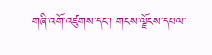གཞི་འགོ་འཛུགས་དང་། གངས་ལྗོངས་དཔལ་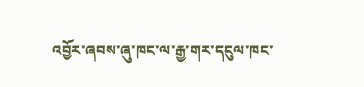འབྱོར་ཞབས་ཞུ་ཁང་ལ་རྒྱ་གར་དངུལ་ཁང་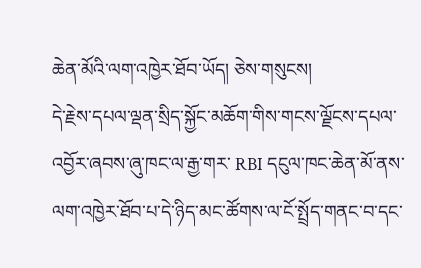ཆེན་མོའི་ལག་འཁྱེར་ཐོབ་ཡོད། ཅེས་གསུངས།
དེ་རྗེས་དཔལ་ལྡན་སྲིད་སྐྱོང་མཆོག་གིས་གངས་ལྗོངས་དཔལ་འབྱོར་ཞབས་ཞུ་ཁང་ལ་རྒྱ་གར་ RBI དངུལ་ཁང་ཆེན་མོ་ནས་ལག་འཁྱེར་ཐོབ་པ་དེ་ཉིད་མང་ཚོགས་ལ་ངོ་སྤྲོད་གནང་བ་དང་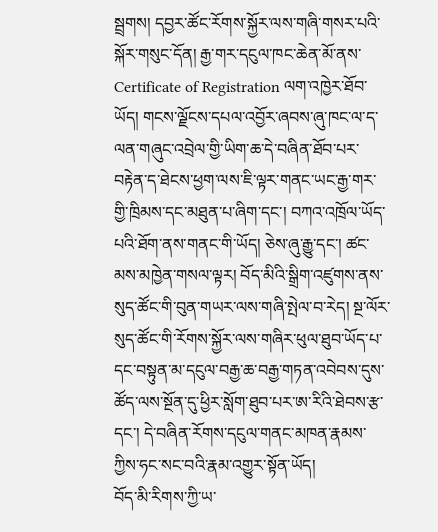སྦྲགས། དབྱར་ཚོང་རོགས་སྐྱོར་ལས་གཞི་གསར་པའི་སྐོར་གསུང་དོན། རྒྱ་གར་དངུལ་ཁང་ཆེན་མོ་ནས་ Certificate of Registration ལག་འཁྱེར་ཐོབ་ཡོད། གངས་ལྗོངས་དཔལ་འབྱོར་ཞབས་ཞུ་ཁང་ལ་ད་ལན་གཞུང་འབྲེལ་གྱི་ཡིག་ཆ་དེ་བཞིན་ཐོབ་པར་བརྟེན་ད་ཐེངས་ཕྱག་ལས་ཇི་ལྟར་གནང་ཡང་རྒྱ་གར་གྱི་ཁྲིམས་དང་མཐུན་པ་ཞིག་དང་། བཀའ་འཁྲོལ་ཡོད་པའི་ཐོག་ནས་གནང་གི་ཡོད། ཅེས་ཞུ་རྒྱུ་དང་། ཚང་མས་མཁྱེན་གསལ་ལྟར། བོད་མིའི་སྒྲིག་འཛུགས་ནས་སུད་ཚོང་གི་བུན་གཡར་ལས་གཞི་སྤེལ་བ་རེད། སྔ་ལོར་སུད་ཚོང་གི་རོགས་སྐྱོར་ལས་གཞིར་ཕུལ་ཐུབ་ཡོད་པ་དང་བསྟུན་མ་དངུལ་བརྒྱ་ཆ་བརྒྱ་གཏན་འབེབས་དུས་ཚོད་ལས་སྔོན་དུ་ཕྱིར་སློག་ཐུབ་པར་ཨ་རིའི་ཐེབས་རྩ་དང་། དེ་བཞིན་རོགས་དངུལ་གནང་མཁན་རྣམས་ཀྱིས་ཧང་སང་བའི་རྣམ་འགྱུར་སྟོན་ཡོད།
བོད་མི་རིགས་ཀྱི་ཡ་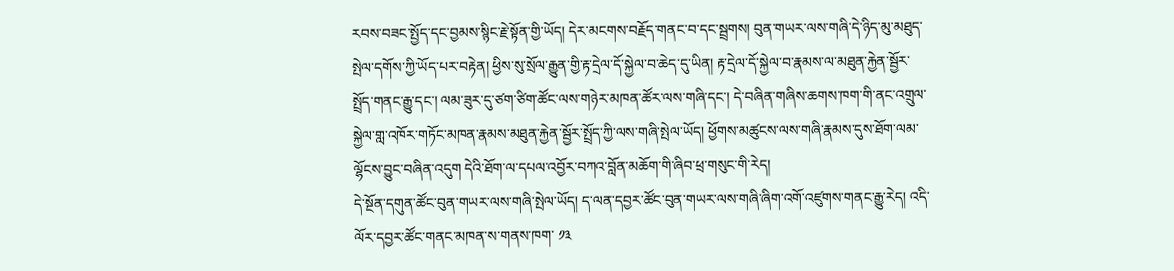རབས་བཟང་སྤྱོད་དང་བྱམས་སྙིང་རྗེ་སྟོན་གྱི་ཡོད། དེར་མངགས་བརྗོད་གནང་བ་དང་སྦྲགས། བུན་གཡར་ལས་གཞི་དེ་ཉིད་མུ་མཐུད་སྤེལ་དགོས་ཀྱི་ཡོད་པར་བརྟེན། ཕྱིས་སུ་སྲོལ་རྒྱུན་གྱི་རྟ་དྲེལ་དོ་སྐྱེལ་བ་ཆེད་དུ་ཡིན། རྟ་དྲེལ་དོ་སྐྱེལ་བ་རྣམས་ལ་མཐུན་རྐྱེན་སྦྱོར་སྤྲོད་གནང་རྒྱུ་དང་། ལམ་ཟུར་དུ་ཙག་ཙིག་ཚོང་ལས་གཉེར་མཁན་ཚོར་ལས་གཞི་དང་། དེ་བཞིན་གཞིས་ཆགས་ཁག་གི་ནང་འགྲུལ་སྐྱེལ་གླ་འཁོར་གཏོང་མཁན་རྣམས་མཐུན་རྐྱེན་སྦྱོར་སྤྲོད་ཀྱི་ལས་གཞི་སྤེལ་ཡོད། ཕྱོགས་མཚུངས་ལས་གཞི་རྣམས་དུས་ཐོག་ལམ་ལྷོངས་བྱུང་བཞིན་འདུག དེའི་ཐོག་ལ་དཔལ་འབྱོར་བཀའ་བློན་མཆོག་གི་ཞིབ་ཕྲ་གསུང་གི་རེད།
དེ་སྔོན་དགུན་ཚོང་བུན་གཡར་ལས་གཞི་སྤེལ་ཡོད། ད་ལན་དབྱར་ཚོང་བུན་གཡར་ལས་གཞི་ཞིག་འགོ་འཛུགས་གནང་རྒྱུ་རེད། འདི་ལོར་དབྱར་ཚོང་གནང་མཁན་ས་གནས་ཁག་ ༡༣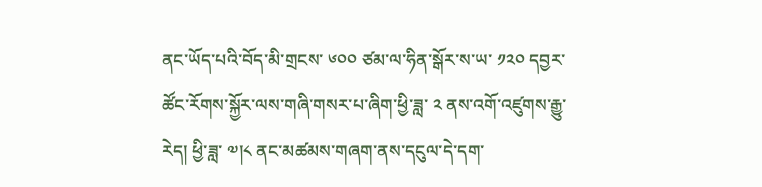ནང་ཡོད་པའི་བོད་མི་གྲངས་ ༦༠༠ ཙམ་ལ་ཧིན་སྒོར་ས་ཡ་ ༡༢༠ དབྱར་ཚོང་རོགས་སྐྱོར་ལས་གཞི་གསར་པ་ཞིག་ཕྱི་ཟླ་ ༢ ནས་འགོ་འཛུགས་རྒྱུ་རེད། ཕྱི་ཟླ་ ༧།༨ ནང་མཚམས་གཞག་ནས་དངུལ་དེ་དག་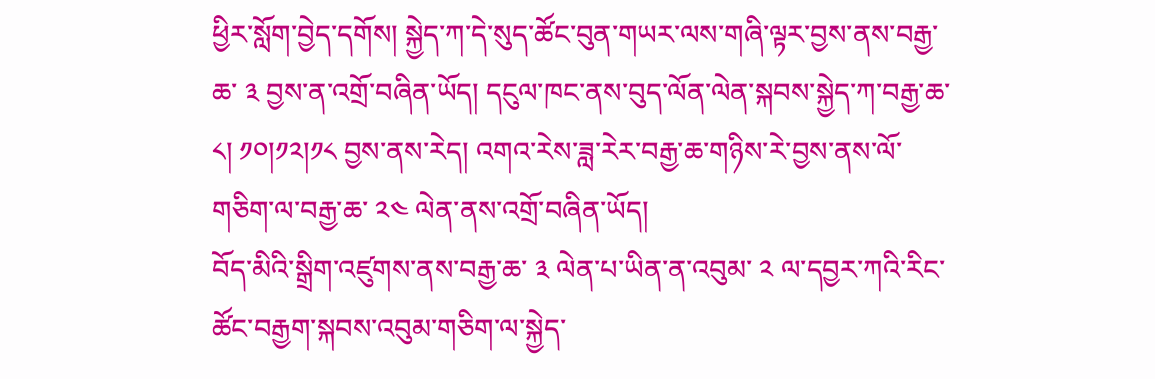ཕྱིར་སློག་བྱེད་དགོས། སྐྱེད་ཀ་དེ་སུད་ཚོང་བུན་གཡར་ལས་གཞི་ལྟར་བྱས་ནས་བརྒྱ་ཆ་ ༣ བྱས་ན་འགྲོ་བཞིན་ཡོད། དངུལ་ཁང་ནས་བུད་ལོན་ལེན་སྐབས་སྐྱེད་ཀ་བརྒྱ་ཆ་ ༨། ༡༠།༡༢།༡༨ བྱས་ནས་རེད། འགའ་རེས་ཟླ་རེར་བརྒྱ་ཆ་གཉིས་རེ་བྱས་ནས་ལོ་གཅིག་ལ་བརྒྱ་ཆ་ ༢༤ ལེན་ནས་འགྲོ་བཞིན་ཡོད།
བོད་མིའི་སྒྲིག་འཛུགས་ནས་བརྒྱ་ཆ་ ༣ ལེན་པ་ཡིན་ན་འབུམ་ ༢ ལ་དབྱར་ཀའི་རིང་ཚོང་བརྒྱག་སྐབས་འབུམ་གཅིག་ལ་སྐྱེད་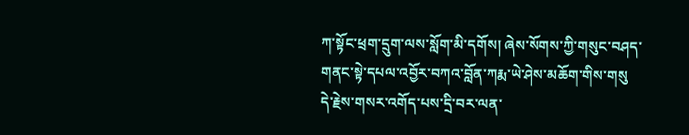ཀ་སྟོང་ཕྲག་དྲུག་ལས་སློག་མི་དགོས། ཞེས་སོགས་ཀྱི་གསུང་བཤད་གནང་སྟེ་དཔལ་འབྱོར་བཀའ་བློན་ཀརྨ་ཡེ་ཤེས་མཆོག་གིས་གསུ
དེ་རྗེས་གསར་འགོད་པས་དྲི་བར་ལན་